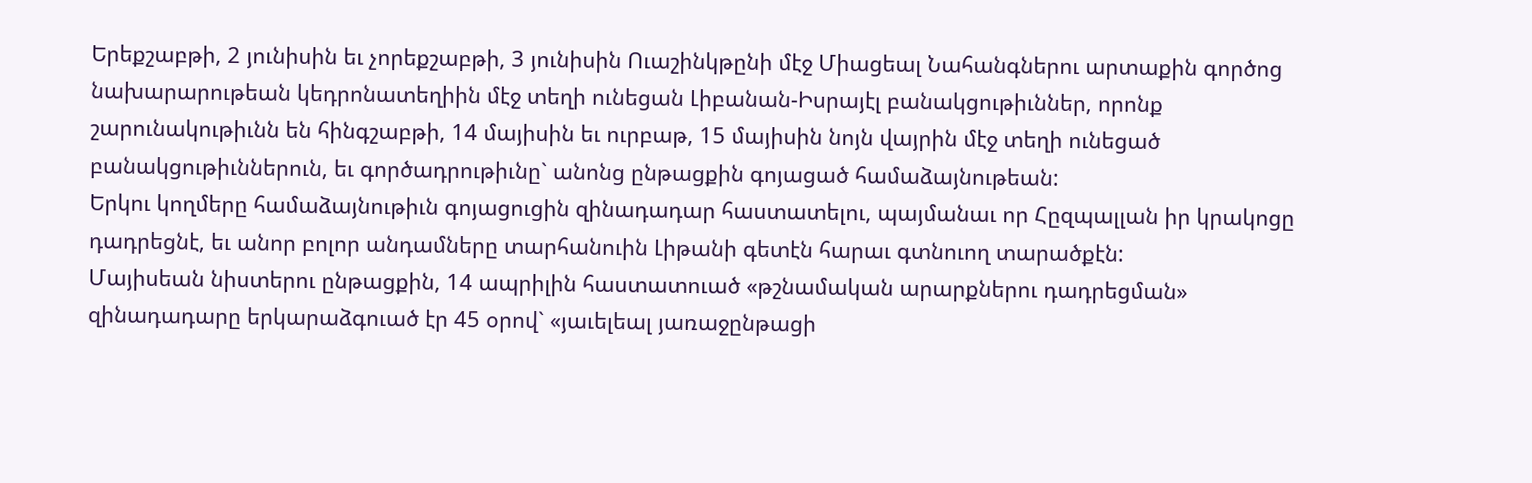Երեքշաբթի, 2 յունիսին եւ չորեքշաբթի, 3 յունիսին Ուաշինկթընի մէջ Միացեալ Նահանգներու արտաքին գործոց նախարարութեան կեդրոնատեղիին մէջ տեղի ունեցան Լիբանան-Իսրայէլ բանակցութիւններ, որոնք շարունակութիւնն են հինգշաբթի, 14 մայիսին եւ ուրբաթ, 15 մայիսին նոյն վայրին մէջ տեղի ունեցած բանակցութիւններուն, եւ գործադրութիւնը` անոնց ընթացքին գոյացած համաձայնութեան:
Երկու կողմերը համաձայնութիւն գոյացուցին զինադադար հաստատելու, պայմանաւ որ Հըզպալլան իր կրակոցը դադրեցնէ, եւ անոր բոլոր անդամները տարհանուին Լիթանի գետէն հարաւ գտնուող տարածքէն:
Մայիսեան նիստերու ընթացքին, 14 ապրիլին հաստատուած «թշնամական արարքներու դադրեցման» զինադադարը երկարաձգուած էր 45 օրով` «յաւելեալ յառաջընթացի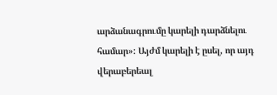արձանագրումը կարելի դարձնելու համար»: Այժմ կարելի է ըսել, որ այդ վերաբերեալ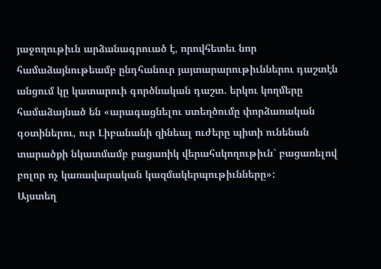յաջողութիւն արձանագրուած է, որովհետեւ նոր համաձայնութեամբ ընդհանուր յայտարարութիւններու դաշտէն անցում կը կատարուի գործնական դաշտ. երկու կողմերը համաձայնած են «արագացնելու ստեղծումը փորձառական գօտիներու, ուր Լիբանանի զինեալ ուժերը պիտի ունենան տարածքի նկատմամբ բացառիկ վերահսկողութիւն` բացառելով բոլոր ոչ կառավարական կազմակերպութիւնները»:
Այստեղ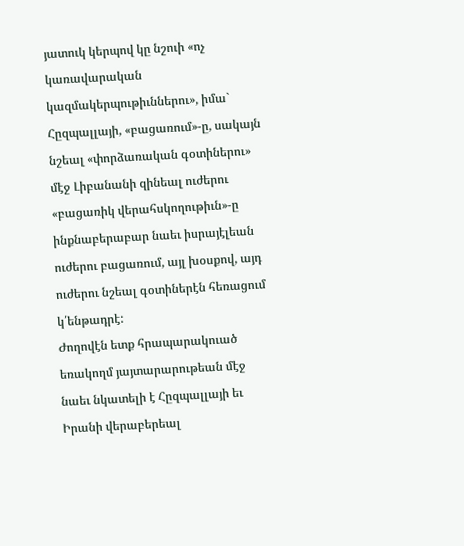յատուկ կերպով կը նշուի «ոչ կառավարական կազմակերպութիւններու», իմա` Հըզպալլայի, «բացառում»-ը, սակայն նշեալ «փորձառական գօտիներու» մէջ Լիբանանի զինեալ ուժերու «բացառիկ վերահսկողութիւն»-ը ինքնաբերաբար նաեւ իսրայէլեան ուժերու բացառում, այլ խօսքով, այդ ուժերու նշեալ գօտիներէն հեռացում կ՛ենթադրէ:
Ժողովէն ետք հրապարակուած եռակողմ յայտարարութեան մէջ նաեւ նկատելի է Հըզպալլայի եւ Իրանի վերաբերեալ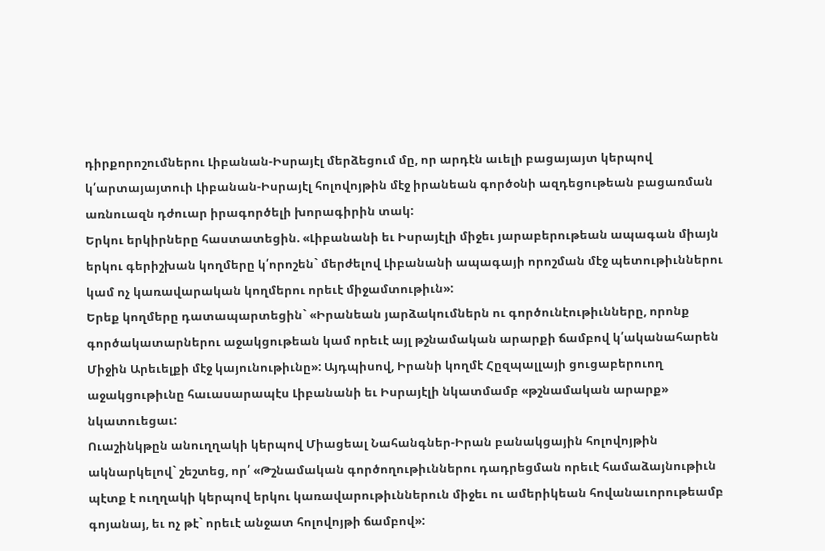դիրքորոշումներու Լիբանան-Իսրայէլ մերձեցում մը, որ արդէն աւելի բացայայտ կերպով կ՛արտայայտուի Լիբանան-Իսրայէլ հոլովոյթին մէջ իրանեան գործօնի ազդեցութեան բացառման առնուազն դժուար իրագործելի խորագիրին տակ:
Երկու երկիրները հաստատեցին. «Լիբանանի եւ Իսրայէլի միջեւ յարաբերութեան ապագան միայն երկու գերիշխան կողմերը կ՛որոշեն` մերժելով Լիբանանի ապագայի որոշման մէջ պետութիւններու կամ ոչ կառավարական կողմերու որեւէ միջամտութիւն»:
Երեք կողմերը դատապարտեցին` «Իրանեան յարձակումներն ու գործունէութիւնները, որոնք գործակատարներու աջակցութեան կամ որեւէ այլ թշնամական արարքի ճամբով կ՛ականահարեն Միջին Արեւելքի մէջ կայունութիւնը»: Այդպիսով, Իրանի կողմէ Հըզպալլայի ցուցաբերուող աջակցութիւնը հաւասարապէս Լիբանանի եւ Իսրայէլի նկատմամբ «թշնամական արարք» նկատուեցաւ:
Ուաշինկթըն անուղղակի կերպով Միացեալ Նահանգներ-Իրան բանակցային հոլովոյթին ակնարկելով` շեշտեց, որ՛ «Թշնամական գործողութիւններու դադրեցման որեւէ համաձայնութիւն պէտք է ուղղակի կերպով երկու կառավարութիւններուն միջեւ ու ամերիկեան հովանաւորութեամբ գոյանայ, եւ ոչ թէ` որեւէ անջատ հոլովոյթի ճամբով»: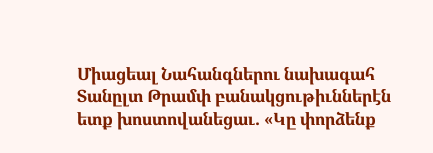Միացեալ Նահանգներու նախագահ Տանըլտ Թրամփ բանակցութիւններէն ետք խոստովանեցաւ. «Կը փորձենք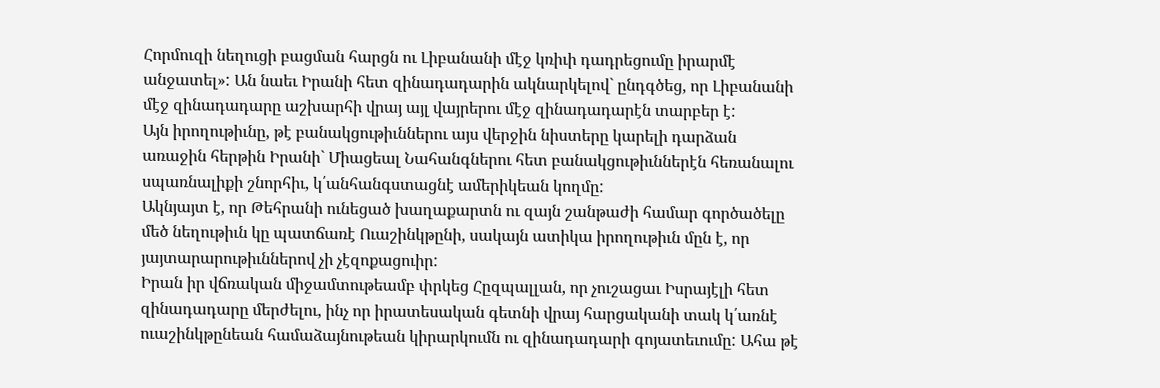Հորմուզի նեղուցի բացման հարցն ու Լիբանանի մէջ կռիւի դադրեցումը իրարմէ անջատել»: Ան նաեւ Իրանի հետ զինադադարին ակնարկելով` ընդգծեց, որ Լիբանանի մէջ զինադադարը աշխարհի վրայ այլ վայրերու մէջ զինադադարէն տարբեր է:
Այն իրողութիւնը, թէ բանակցութիւններու այս վերջին նիստերը կարելի դարձան առաջին հերթին Իրանի` Միացեալ Նահանգներու հետ բանակցութիւններէն հեռանալու սպառնալիքի շնորհիւ, կ՛անհանգստացնէ ամերիկեան կողմը:
Ակնյայտ է, որ Թեհրանի ունեցած խաղաքարտն ու զայն շանթաժի համար գործածելը մեծ նեղութիւն կը պատճառէ Ուաշինկթընի, սակայն ատիկա իրողութիւն մըն է, որ յայտարարութիւններով չի չէզոքացուիր:
Իրան իր վճռական միջամտութեամբ փրկեց Հըզպալլան, որ չուշացաւ Իսրայէլի հետ զինադադարը մերժելու, ինչ որ իրատեսական գետնի վրայ հարցականի տակ կ՛առնէ ուաշինկթընեան համաձայնութեան կիրարկումն ու զինադադարի գոյատեւումը: Ահա թէ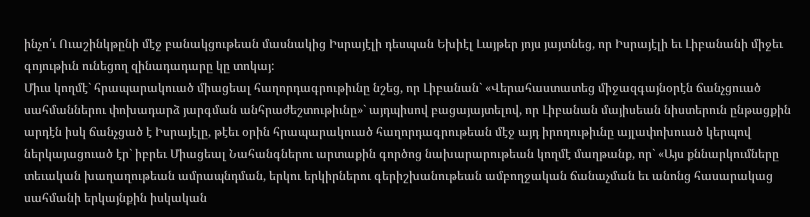ինչո՛ւ Ուաշինկթընի մէջ բանակցութեան մասնակից Իսրայէլի դեսպան Եխիէլ Լայթեր յոյս յայտնեց, որ Իսրայէլի եւ Լիբանանի միջեւ գոյութիւն ունեցող զինադադարը կը տոկայ:
Միւս կողմէ` հրապարակուած միացեալ հաղորդագրութիւնը նշեց, որ Լիբանան` «Վերահաստատեց միջազգայնօրէն ճանչցուած սահմաններու փոխադարձ յարգման անհրաժեշտութիւնը»` այդպիսով բացայայտելով, որ Լիբանան մայիսեան նիստերուն ընթացքին արդէն իսկ ճանչցած է Իսրայէլը, թէեւ օրին հրապարակուած հաղորդագրութեան մէջ այդ իրողութիւնը այլափոխուած կերպով ներկայացուած էր` իբրեւ Միացեալ Նահանգներու արտաքին գործոց նախարարութեան կողմէ մաղթանք, որ` «Այս քննարկումները տեւական խաղաղութեան ամրապնդման, երկու երկիրներու գերիշխանութեան ամբողջական ճանաչման եւ անոնց հասարակաց սահմանի երկայնքին իսկական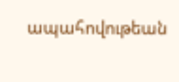ապահովութեան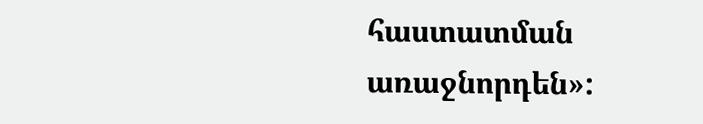հաստատման առաջնորդեն»: